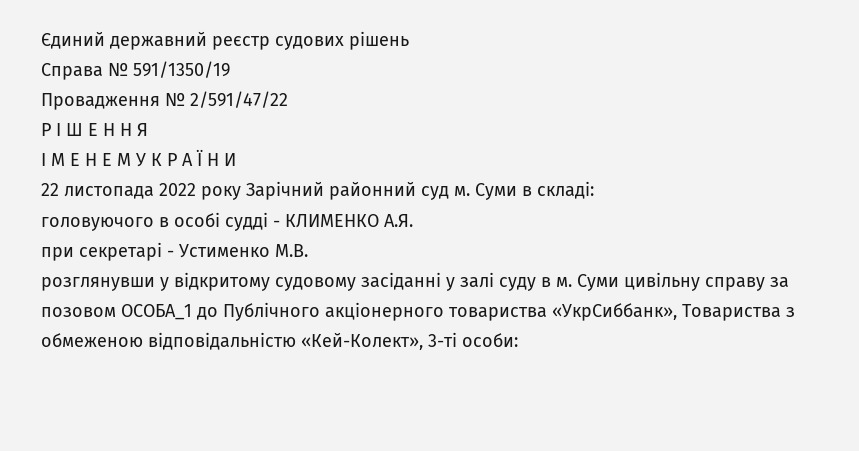Єдиний державний реєстр судових рішень
Справа № 591/1350/19
Провадження № 2/591/47/22
Р І Ш Е Н Н Я
І М Е Н Е М У К Р А Ї Н И
22 листопада 2022 року Зарічний районний суд м. Суми в складі:
головуючого в особі судді - КЛИМЕНКО А.Я.
при секретарі - Устименко М.В.
розглянувши у відкритому судовому засіданні у залі суду в м. Суми цивільну справу за позовом ОСОБА_1 до Публічного акціонерного товариства «УкрСиббанк», Товариства з обмеженою відповідальністю «Кей-Колект», 3-ті особи: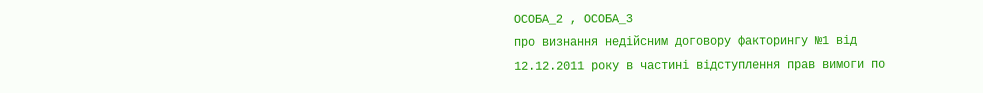ОСОБА_2 , ОСОБА_3
про визнання недійсним договору факторингу №1 від 12.12.2011 року в частині відступлення прав вимоги по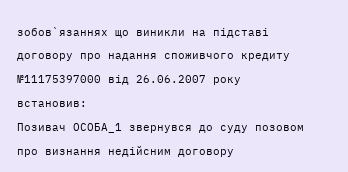зобов`язаннях що виникли на підставі договору про надання споживчого кредиту №11175397000 від 26.06.2007 року
встановив:
Позивач ОСОБА_1 звернувся до суду позовом про визнання недійсним договору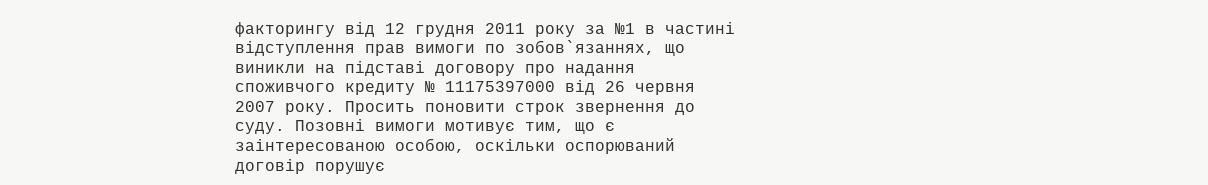факторингу від 12 грудня 2011 року за №1 в частині відступлення прав вимоги по зобов`язаннях, що виникли на підставі договору про надання споживчого кредиту № 11175397000 від 26 червня 2007 року. Просить поновити строк звернення до суду. Позовні вимоги мотивує тим, що є заінтересованою особою, оскільки оспорюваний договір порушує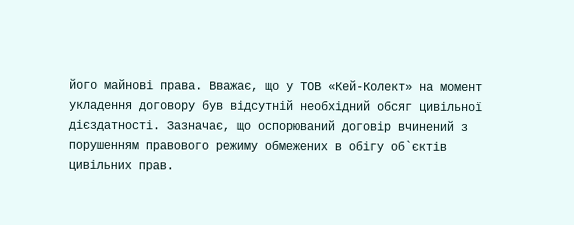його майнові права. Вважає, що у ТОВ «Кей-Колект» на момент укладення договору був відсутній необхідний обсяг цивільної дієздатності. Зазначає, що оспорюваний договір вчинений з порушенням правового режиму обмежених в обігу об`єктів цивільних прав.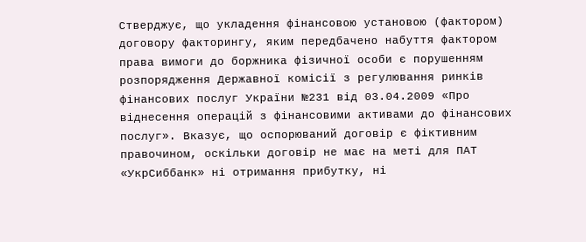Стверджує, що укладення фінансовою установою (фактором) договору факторингу, яким передбачено набуття фактором права вимоги до боржника фізичної особи є порушенням розпорядження Державної комісії з регулювання ринків фінансових послуг України №231 від 03.04.2009 «Про віднесення операцій з фінансовими активами до фінансових послуг». Вказує, що оспорюваний договір є фіктивним правочином, оскільки договір не має на меті для ПАТ «УкрСиббанк» ні отримання прибутку, ні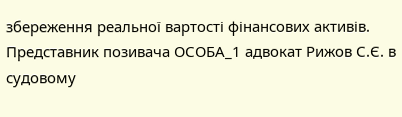збереження реальної вартості фінансових активів.
Представник позивача ОСОБА_1 адвокат Рижов С.Є. в судовому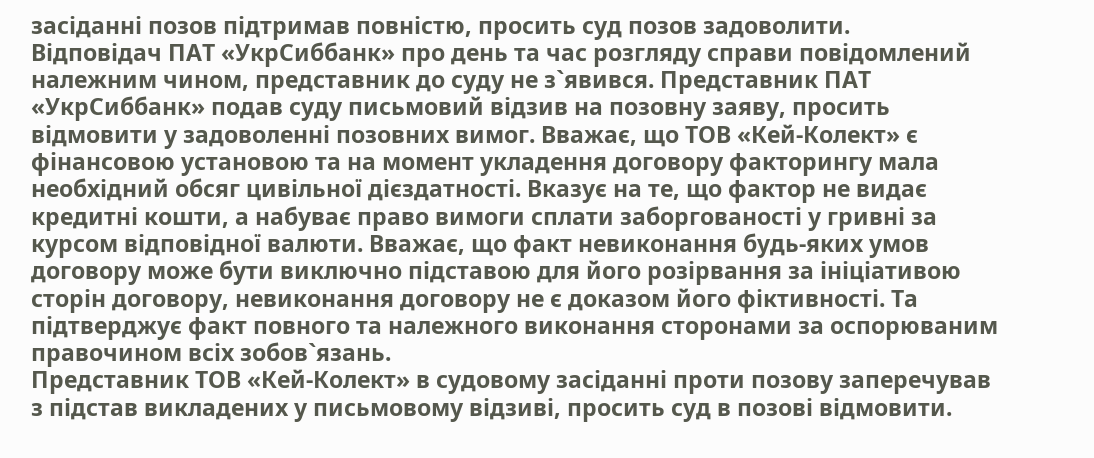засіданні позов підтримав повністю, просить суд позов задоволити.
Відповідач ПАТ «УкрСиббанк» про день та час розгляду справи повідомлений належним чином, представник до суду не з`явився. Представник ПАТ «УкрСиббанк» подав суду письмовий відзив на позовну заяву, просить відмовити у задоволенні позовних вимог. Вважає, що ТОВ «Кей-Колект» є фінансовою установою та на момент укладення договору факторингу мала необхідний обсяг цивільної дієздатності. Вказує на те, що фактор не видає кредитні кошти, а набуває право вимоги сплати заборгованості у гривні за курсом відповідної валюти. Вважає, що факт невиконання будь-яких умов договору може бути виключно підставою для його розірвання за ініціативою сторін договору, невиконання договору не є доказом його фіктивності. Та підтверджує факт повного та належного виконання сторонами за оспорюваним правочином всіх зобов`язань.
Представник ТОВ «Кей-Колект» в судовому засіданні проти позову заперечував з підстав викладених у письмовому відзиві, просить суд в позові відмовити.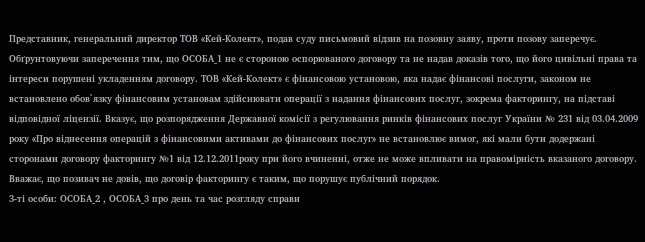Представник, генеральний директор ТОВ «Кей-Колект», подав суду письмовий відзив на позовну заяву, проти позову заперечує. Обґрунтовуючи заперечення тим, що ОСОБА_1 не є стороною оспорюваного договору та не надав доказів того, що його цивільні права та інтереси порушені укладенням договору. ТОВ «Кей-Колект» є фінансовою установою, яка надає фінансові послуги, законом не встановлено обов`язку фінансовим установам здійснювати операції з надання фінансових послуг, зокрема факторингу, на підставі відповідної ліцензії. Вказує, що розпорядження Державної комісії з регулювання ринків фінансових послуг України № 231 від 03.04.2009 року «Про віднесення операцій з фінансовими активами до фінансових послуг» не встановлює вимог, які мали бути додержані сторонами договору факторингу №1 від 12.12.2011року при його вчиненні, отже не може впливати на правомірність вказаного договору. Вважає, що позивач не довів, що договір факторингу є таким, що порушує публічний порядок.
3-ті особи: ОСОБА_2 , ОСОБА_3 про день та час розгляду справи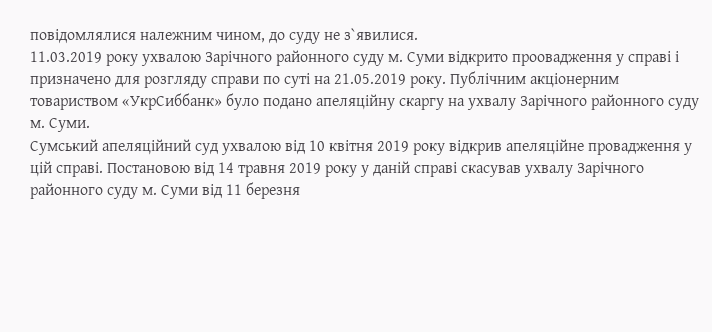повідомлялися належним чином, до суду не з`явилися.
11.03.2019 року ухвалою Зарічного районного суду м. Суми відкрито проовадження у справі і призначено для розгляду справи по суті на 21.05.2019 року. Публічним акціонерним товариством «УкрСиббанк» було подано апеляційну скаргу на ухвалу Зарічного районного суду м. Суми.
Сумський апеляційний суд ухвалою від 10 квітня 2019 року відкрив апеляційне провадження у цій справі. Постановою від 14 травня 2019 року у даній справі скасував ухвалу Зарічного районного суду м. Суми від 11 березня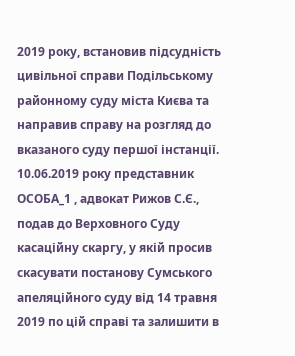2019 року, встановив підсудність цивільної справи Подільському районному суду міста Києва та направив справу на розгляд до вказаного суду першої інстанції.
10.06.2019 року представник ОСОБА_1 , адвокат Рижов С.Є., подав до Верховного Суду касаційну скаргу, у якій просив скасувати постанову Сумського апеляційного суду від 14 травня 2019 по цій справі та залишити в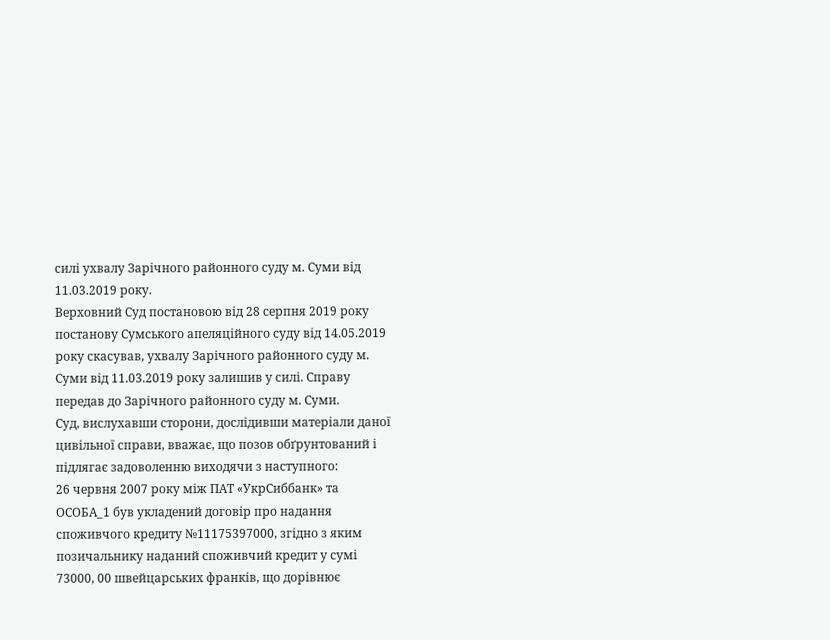силі ухвалу Зарічного районного суду м. Суми від 11.03.2019 року.
Верховний Суд постановою від 28 серпня 2019 року постанову Сумського апеляційного суду від 14.05.2019 року скасував, ухвалу Зарічного районного суду м. Суми від 11.03.2019 року залишив у силі. Справу передав до Зарічного районного суду м. Суми.
Суд, вислухавши сторони, дослідивши матеріали даної цивільної справи, вважає, що позов обґрунтований і підлягає задоволенню виходячи з наступного:
26 червня 2007 року між ПАТ «УкрСиббанк» та ОСОБА_1 був укладений договір про надання споживчого кредиту №11175397000, згідно з яким позичальнику наданий споживчий кредит у сумі 73000, 00 швейцарських франків, що дорівнює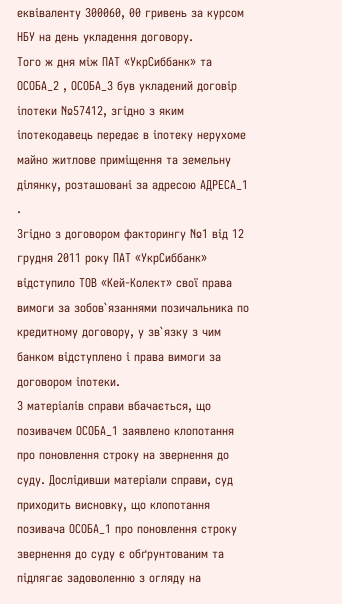еквіваленту 300060, 00 гривень за курсом НБУ на день укладення договору.
Того ж дня між ПАТ «УкрСиббанк» та ОСОБА_2 , ОСОБА_3 був укладений договір іпотеки №57412, згідно з яким іпотекодавець передає в іпотеку нерухоме майно житлове приміщення та земельну ділянку, розташовані за адресою АДРЕСА_1 .
Згідно з договором факторингу №1 від 12 грудня 2011 року ПАТ «УкрСиббанк» відступило ТОВ «Кей-Колект» свої права вимоги за зобов`язаннями позичальника по кредитному договору, у зв`язку з чим банком відступлено і права вимоги за договором іпотеки.
З матеріалів справи вбачається, що позивачем ОСОБА_1 заявлено клопотання про поновлення строку на звернення до суду. Дослідивши матеріали справи, суд приходить висновку, що клопотання позивача ОСОБА_1 про поновлення строку звернення до суду є обґрунтованим та підлягає задоволенню з огляду на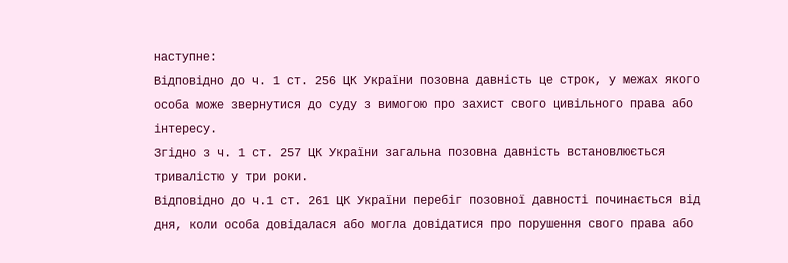наступне:
Відповідно до ч. 1 ст. 256 ЦК України позовна давність це строк, у межах якого особа може звернутися до суду з вимогою про захист свого цивільного права або інтересу.
Згідно з ч. 1 ст. 257 ЦК України загальна позовна давність встановлюється тривалістю у три роки.
Відповідно до ч.1 ст. 261 ЦК України перебіг позовної давності починається від дня, коли особа довідалася або могла довідатися про порушення свого права або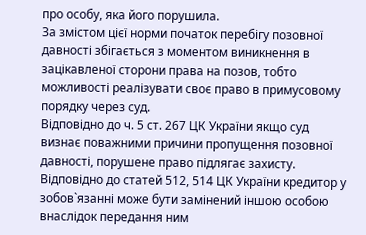про особу, яка його порушила.
За змістом цієї норми початок перебігу позовної давності збігається з моментом виникнення в зацікавленої сторони права на позов, тобто можливості реалізувати своє право в примусовому порядку через суд.
Відповідно до ч. 5 ст. 267 ЦК України якщо суд визнає поважними причини пропущення позовної давності, порушене право підлягає захисту.
Відповідно до статей 512, 514 ЦК України кредитор у зобов`язанні може бути замінений іншою особою внаслідок передання ним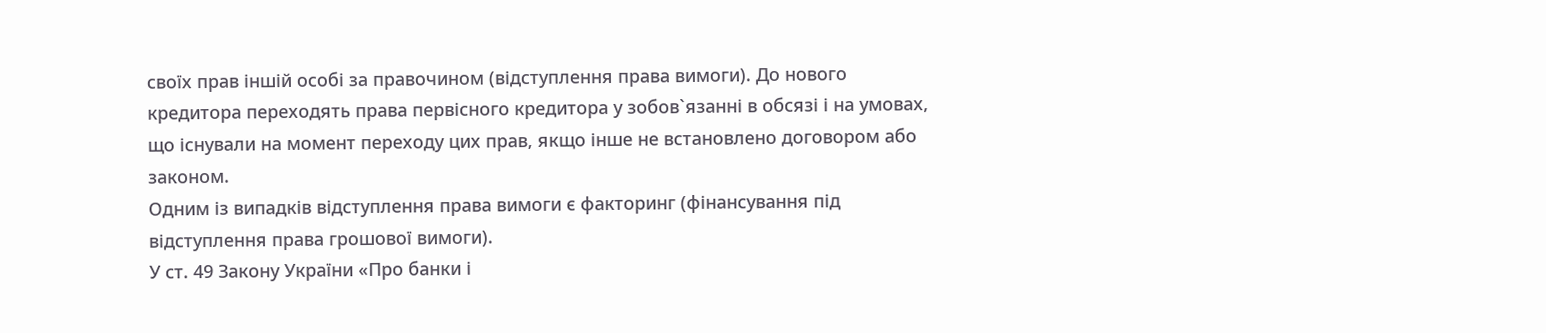своїх прав іншій особі за правочином (відступлення права вимоги). До нового кредитора переходять права первісного кредитора у зобов`язанні в обсязі і на умовах, що існували на момент переходу цих прав, якщо інше не встановлено договором або законом.
Одним із випадків відступлення права вимоги є факторинг (фінансування під відступлення права грошової вимоги).
У ст. 49 Закону України «Про банки і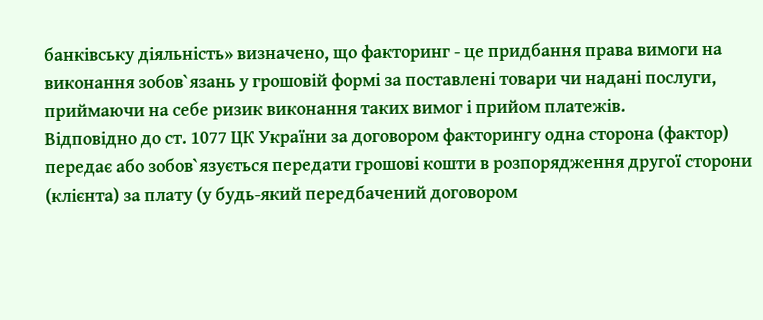банківську діяльність» визначено, що факторинг - це придбання права вимоги на виконання зобов`язань у грошовій формі за поставлені товари чи надані послуги, приймаючи на себе ризик виконання таких вимог і прийом платежів.
Відповідно до ст. 1077 ЦК України за договором факторингу одна сторона (фактор) передає або зобов`язується передати грошові кошти в розпорядження другої сторони (клієнта) за плату (у будь-який передбачений договором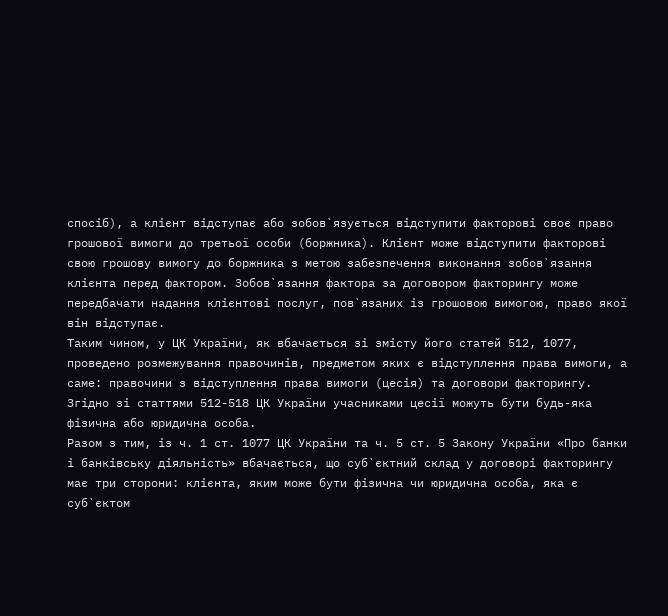спосіб), а клієнт відступає або зобов`язується відступити факторові своє право грошової вимоги до третьої особи (боржника). Клієнт може відступити факторові свою грошову вимогу до боржника з метою забезпечення виконання зобов`язання клієнта перед фактором. Зобов`язання фактора за договором факторингу може передбачати надання клієнтові послуг, пов`язаних із грошовою вимогою, право якої він відступає.
Таким чином, у ЦК України, як вбачається зі змісту його статей 512, 1077, проведено розмежування правочинів, предметом яких є відступлення права вимоги, а саме: правочини з відступлення права вимоги (цесія) та договори факторингу.
Згідно зі статтями 512-518 ЦК України учасниками цесії можуть бути будь-яка фізична або юридична особа.
Разом з тим, із ч. 1 ст. 1077 ЦК України та ч. 5 ст. 5 Закону України «Про банки і банківську діяльність» вбачається, що суб`єктний склад у договорі факторингу має три сторони: клієнта, яким може бути фізична чи юридична особа, яка є суб`єктом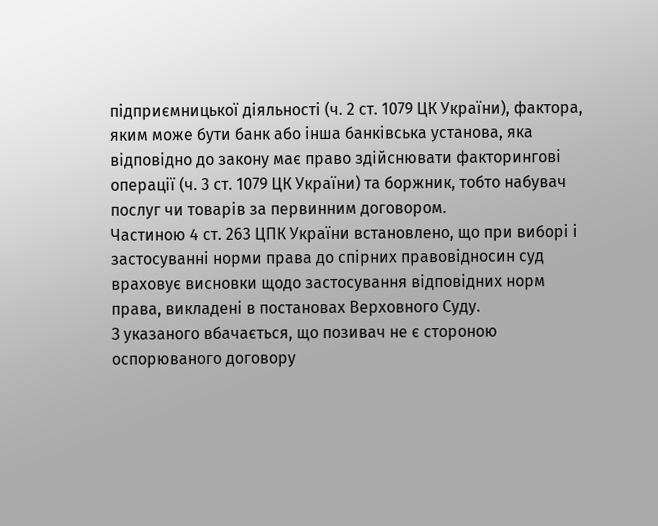підприємницької діяльності (ч. 2 ст. 1079 ЦК України), фактора, яким може бути банк або інша банківська установа, яка відповідно до закону має право здійснювати факторингові операції (ч. 3 ст. 1079 ЦК України) та боржник, тобто набувач послуг чи товарів за первинним договором.
Частиною 4 ст. 263 ЦПК України встановлено, що при виборі і застосуванні норми права до спірних правовідносин суд враховує висновки щодо застосування відповідних норм права, викладені в постановах Верховного Суду.
З указаного вбачається, що позивач не є стороною оспорюваного договору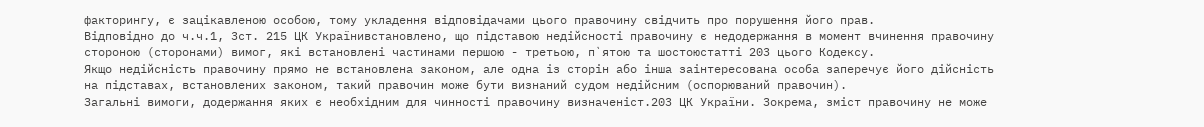факторингу, є зацікавленою особою, тому укладення відповідачами цього правочину свідчить про порушення його прав.
Відповідно до ч.ч.1, 3ст. 215 ЦК Українивстановлено, що підставою недійсності правочину є недодержання в момент вчинення правочину стороною (сторонами) вимог, які встановлені частинами першою - третьою, п`ятою та шостоюстатті 203 цього Кодексу.
Якщо недійсність правочину прямо не встановлена законом, але одна із сторін або інша заінтересована особа заперечує його дійсність на підставах, встановлених законом, такий правочин може бути визнаний судом недійсним (оспорюваний правочин).
Загальні вимоги, додержання яких є необхідним для чинності правочину визначеніст.203 ЦК України. Зокрема, зміст правочину не може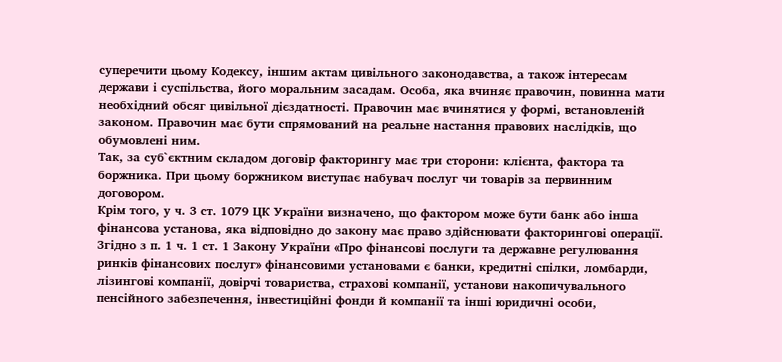суперечити цьому Кодексу, іншим актам цивільного законодавства, а також інтересам держави і суспільства, його моральним засадам. Особа, яка вчиняє правочин, повинна мати необхідний обсяг цивільної дієздатності. Правочин має вчинятися у формі, встановленій законом. Правочин має бути спрямований на реальне настання правових наслідків, що обумовлені ним.
Так, за суб`єктним складом договір факторингу має три сторони: клієнта, фактора та боржника. При цьому боржником виступає набувач послуг чи товарів за первинним договором.
Крім того, у ч. 3 ст. 1079 ЦК України визначено, що фактором може бути банк або інша фінансова установа, яка відповідно до закону має право здійснювати факторингові операції.
Згідно з п. 1 ч. 1 ст. 1 Закону України «Про фінансові послуги та державне регулювання ринків фінансових послуг» фінансовими установами є банки, кредитні спілки, ломбарди, лізингові компанії, довірчі товариства, страхові компанії, установи накопичувального пенсійного забезпечення, інвестиційні фонди й компанії та інші юридичні особи,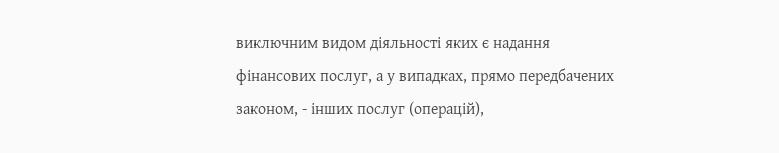виключним видом діяльності яких є надання фінансових послуг, а у випадках, прямо передбачених законом, - інших послуг (операцій),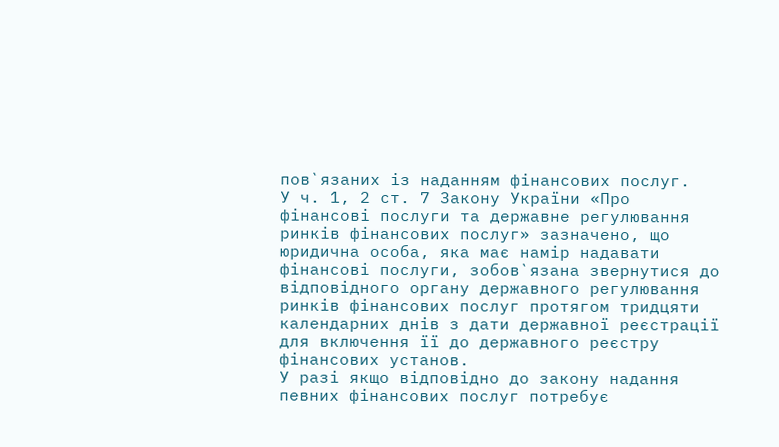пов`язаних із наданням фінансових послуг.
У ч. 1, 2 ст. 7 Закону України «Про фінансові послуги та державне регулювання ринків фінансових послуг» зазначено, що юридична особа, яка має намір надавати фінансові послуги, зобов`язана звернутися до відповідного органу державного регулювання ринків фінансових послуг протягом тридцяти календарних днів з дати державної реєстрації для включення її до державного реєстру фінансових установ.
У разі якщо відповідно до закону надання певних фінансових послуг потребує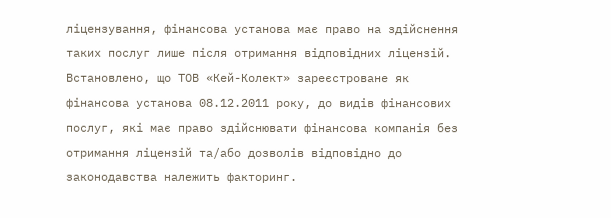ліцензування, фінансова установа має право на здійснення таких послуг лише після отримання відповідних ліцензій.
Встановлено, що ТОВ «Кей-Колект» зареєстроване як фінансова установа 08.12.2011 року, до видів фінансових послуг, які має право здійснювати фінансова компанія без отримання ліцензій та/або дозволів відповідно до законодавства належить факторинг.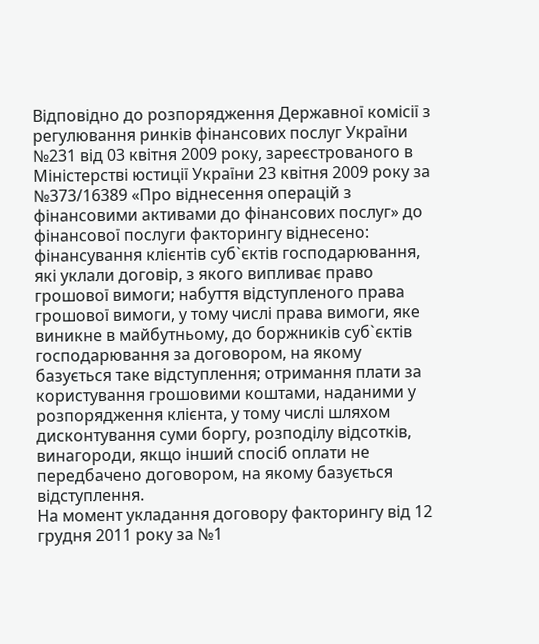Відповідно до розпорядження Державної комісії з регулювання ринків фінансових послуг України №231 від 03 квітня 2009 року, зареєстрованого в Міністерстві юстиції України 23 квітня 2009 року за №373/16389 «Про віднесення операцій з фінансовими активами до фінансових послуг» до фінансової послуги факторингу віднесено: фінансування клієнтів суб`єктів господарювання, які уклали договір, з якого випливає право грошової вимоги; набуття відступленого права грошової вимоги, у тому числі права вимоги, яке виникне в майбутньому, до боржників суб`єктів господарювання за договором, на якому базується таке відступлення; отримання плати за користування грошовими коштами, наданими у розпорядження клієнта, у тому числі шляхом дисконтування суми боргу, розподілу відсотків, винагороди, якщо інший спосіб оплати не передбачено договором, на якому базується відступлення.
На момент укладання договору факторингу від 12 грудня 2011 року за №1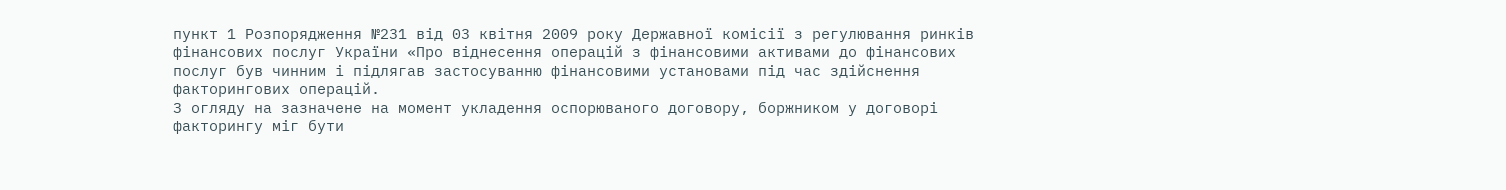пункт 1 Розпорядження №231 від 03 квітня 2009 року Державної комісії з регулювання ринків фінансових послуг України «Про віднесення операцій з фінансовими активами до фінансових послуг був чинним і підлягав застосуванню фінансовими установами під час здійснення факторингових операцій.
З огляду на зазначене на момент укладення оспорюваного договору, боржником у договорі факторингу міг бути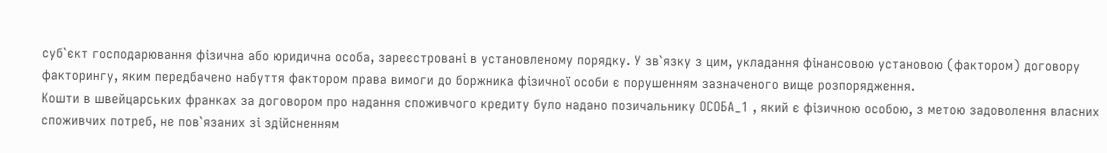суб`єкт господарювання фізична або юридична особа, зареєстровані в установленому порядку. У зв`язку з цим, укладання фінансовою установою (фактором) договору факторингу, яким передбачено набуття фактором права вимоги до боржника фізичної особи є порушенням зазначеного вище розпорядження.
Кошти в швейцарських франках за договором про надання споживчого кредиту було надано позичальнику ОСОБА_1 , який є фізичною особою, з метою задоволення власних споживчих потреб, не пов`язаних зі здійсненням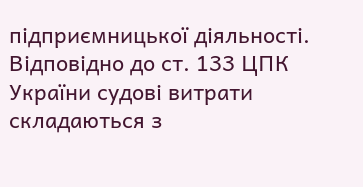підприємницької діяльності.
Відповідно до ст. 133 ЦПК України судові витрати складаються з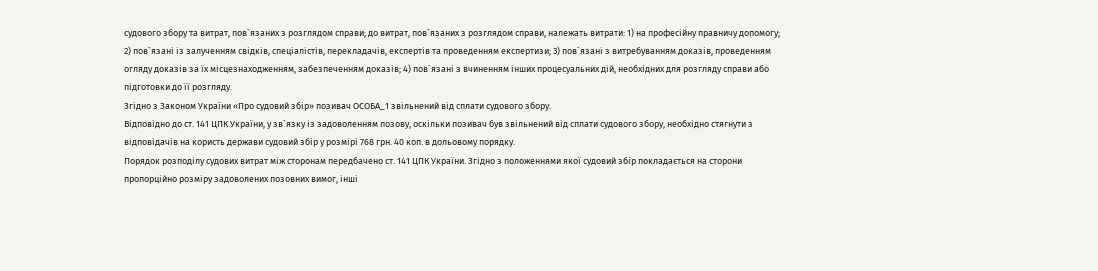судового збору та витрат, пов`язаних з розглядом справи; до витрат, пов`язаних з розглядом справи, належать витрати: 1) на професійну правничу допомогу; 2) пов`язані із залученням свідків, спеціалістів, перекладачів, експертів та проведенням експертизи; 3) пов`язані з витребуванням доказів, проведенням огляду доказів за їх місцезнаходженням, забезпеченням доказів; 4) пов`язані з вчиненням інших процесуальних дій, необхідних для розгляду справи або підготовки до її розгляду.
Згідно з Законом України «Про судовий збір» позивач ОСОБА_1 звільнений від сплати судового збору.
Відповідно до ст. 141 ЦПК України, у зв`язку із задоволенням позову, оскільки позивач був звільнений від сплати судового збору, необхідно стягнути з відповідачів на користь держави судовий збір у розмірі 768 грн. 40 коп. в дольовому порядку.
Порядок розподілу судових витрат між сторонам передбачено ст. 141 ЦПК України. Згідно з положеннями якої судовий збір покладається на сторони пропорційно розміру задоволених позовних вимог, інші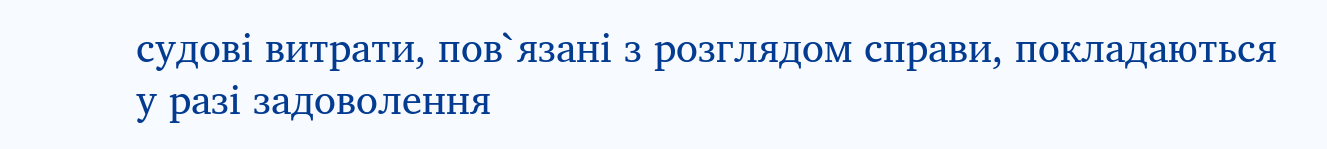судові витрати, пов`язані з розглядом справи, покладаються у разі задоволення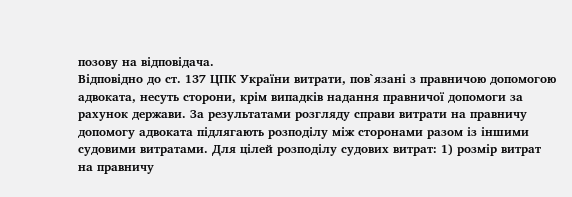позову на відповідача.
Відповідно до ст. 137 ЦПК України витрати, пов`язані з правничою допомогою адвоката, несуть сторони, крім випадків надання правничої допомоги за рахунок держави. За результатами розгляду справи витрати на правничу допомогу адвоката підлягають розподілу між сторонами разом із іншими судовими витратами. Для цілей розподілу судових витрат: 1) розмір витрат на правничу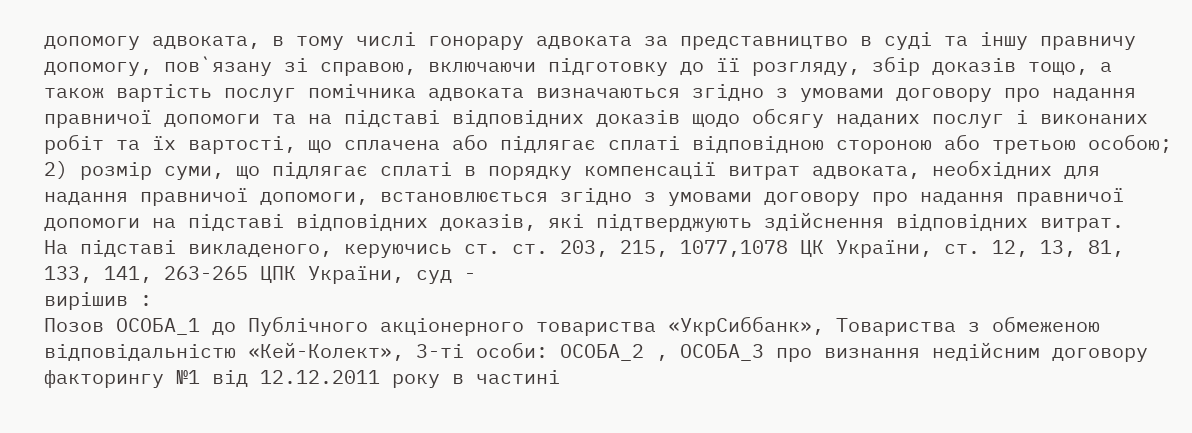допомогу адвоката, в тому числі гонорару адвоката за представництво в суді та іншу правничу допомогу, пов`язану зі справою, включаючи підготовку до її розгляду, збір доказів тощо, а також вартість послуг помічника адвоката визначаються згідно з умовами договору про надання правничої допомоги та на підставі відповідних доказів щодо обсягу наданих послуг і виконаних робіт та їх вартості, що сплачена або підлягає сплаті відповідною стороною або третьою особою; 2) розмір суми, що підлягає сплаті в порядку компенсації витрат адвоката, необхідних для надання правничої допомоги, встановлюється згідно з умовами договору про надання правничої допомоги на підставі відповідних доказів, які підтверджують здійснення відповідних витрат.
На підставі викладеного, керуючись ст. ст. 203, 215, 1077,1078 ЦК України, ст. 12, 13, 81, 133, 141, 263-265 ЦПК України, суд -
вирішив :
Позов ОСОБА_1 до Публічного акціонерного товариства «УкрСиббанк», Товариства з обмеженою відповідальністю «Кей-Колект», 3-ті особи: ОСОБА_2 , ОСОБА_3 про визнання недійсним договору факторингу №1 від 12.12.2011 року в частині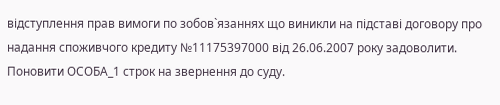відступлення прав вимоги по зобов`язаннях що виникли на підставі договору про надання споживчого кредиту №11175397000 від 26.06.2007 року задоволити.
Поновити ОСОБА_1 строк на звернення до суду.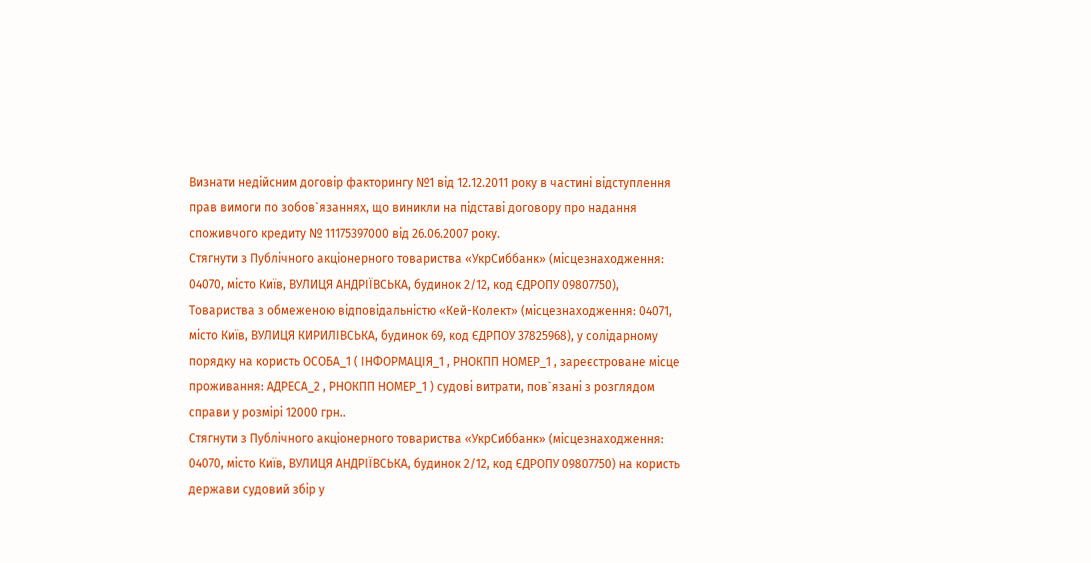Визнати недійсним договір факторингу №1 від 12.12.2011 року в частині відступлення прав вимоги по зобов`язаннях, що виникли на підставі договору про надання споживчого кредиту № 11175397000 від 26.06.2007 року.
Стягнути з Публічного акціонерного товариства «УкрСиббанк» (місцезнаходження: 04070, місто Київ, ВУЛИЦЯ АНДРІЇВСЬКА, будинок 2/12, код ЄДРОПУ 09807750), Товариства з обмеженою відповідальністю «Кей-Колект» (місцезнаходження: 04071, місто Київ, ВУЛИЦЯ КИРИЛІВСЬКА, будинок 69, код ЄДРПОУ 37825968), у солідарному порядку на користь ОСОБА_1 ( ІНФОРМАЦІЯ_1 , РНОКПП НОМЕР_1 , зареєстроване місце проживання: АДРЕСА_2 , РНОКПП НОМЕР_1 ) судові витрати, пов`язані з розглядом справи у розмірі 12000 грн..
Стягнути з Публічного акціонерного товариства «УкрСиббанк» (місцезнаходження: 04070, місто Київ, ВУЛИЦЯ АНДРІЇВСЬКА, будинок 2/12, код ЄДРОПУ 09807750) на користь держави судовий збір у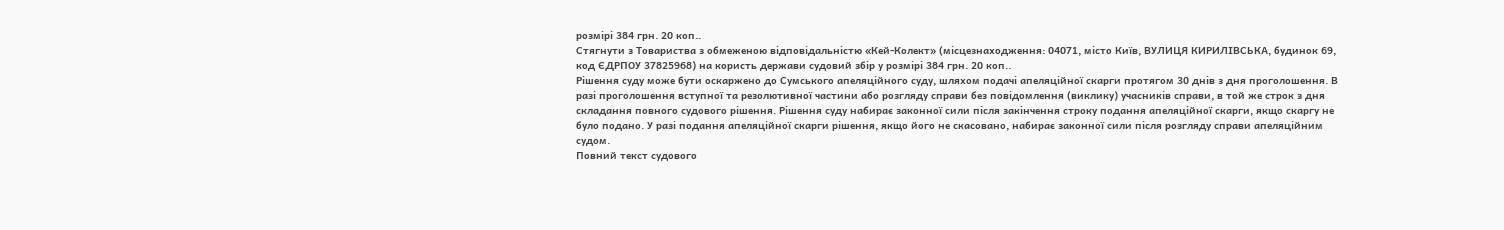розмірі 384 грн. 20 коп..
Стягнути з Товариства з обмеженою відповідальністю «Кей-Колект» (місцезнаходження: 04071, місто Київ, ВУЛИЦЯ КИРИЛІВСЬКА, будинок 69, код ЄДРПОУ 37825968) на користь держави судовий збір у розмірі 384 грн. 20 коп..
Рішення суду може бути оскаржено до Сумського апеляційного суду, шляхом подачі апеляційної скарги протягом 30 днів з дня проголошення. В разі проголошення вступної та резолютивної частини або розгляду справи без повідомлення (виклику) учасників справи, в той же строк з дня складання повного судового рішення. Рішення суду набирає законної сили після закінчення строку подання апеляційної скарги, якщо скаргу не було подано. У разі подання апеляційної скарги рішення, якщо його не скасовано, набирає законної сили після розгляду справи апеляційним судом.
Повний текст судового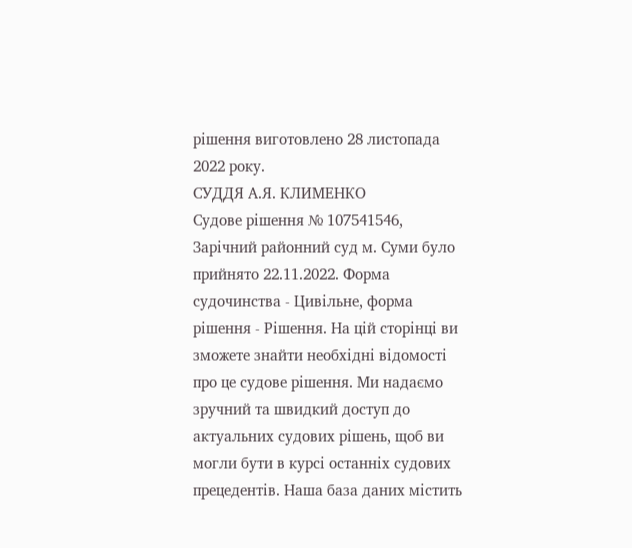рішення виготовлено 28 листопада 2022 року.
СУДДЯ А.Я. КЛИМЕНКО
Судове рішення № 107541546, Зарічний районний суд м. Суми було прийнято 22.11.2022. Форма судочинства - Цивільне, форма рішення - Рішення. На цій сторінці ви зможете знайти необхідні відомості про це судове рішення. Ми надаємо зручний та швидкий доступ до актуальних судових рішень, щоб ви могли бути в курсі останніх судових прецедентів. Наша база даних містить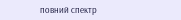повний спектр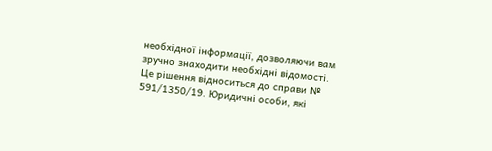необхідної інформації, дозволяючи вам зручно знаходити необхідні відомості.
Це рішення відноситься до справи № 591/1350/19. Юридичні особи, які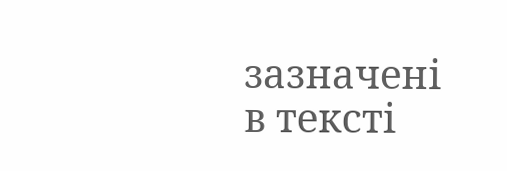зазначені в тексті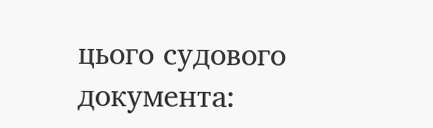цього судового документа: